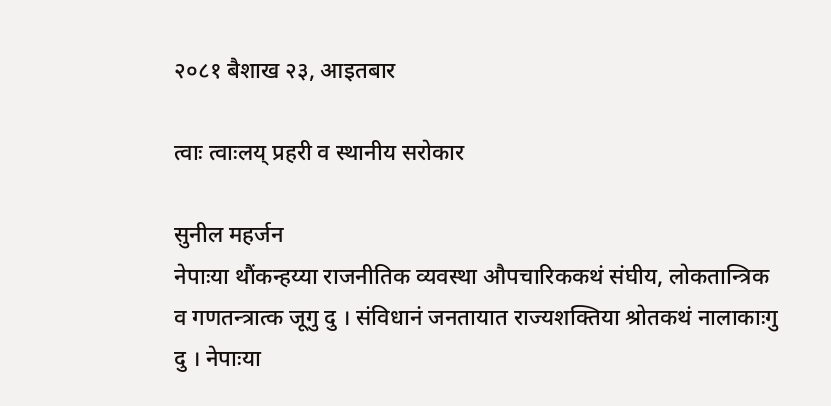२०८१ बैशाख २३, आइतबार

त्वाः त्वाःलय् प्रहरी व स्थानीय सरोकार

सुनील महर्जन
नेपाःया थौंकन्हय्या राजनीतिक व्यवस्था औपचारिककथं संघीय, लोकतान्त्रिक व गणतन्त्रात्क जूगु दु । संविधानं जनतायात राज्यशक्तिया श्रोतकथं नालाकाःगु दु । नेपाःया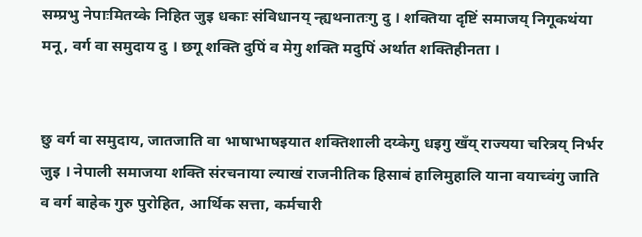सम्प्रभु नेपाःमितय्के निहित जुइ धकाः संविधानय् न्ह्यथनातःगु दु । शक्तिया दृष्टिं समाजय् निगूकथंया मनू, वर्ग वा समुदाय दु । छगू शक्ति दुपिं व मेगु शक्ति मदुपिं अर्थात शक्तिहीनता ।


छु वर्ग वा समुदाय, जातजाति वा भाषाभाषइयात शक्तिशाली दय्केगु धइगु खँय् राज्यया चरित्रय् निर्भर जुइ । नेपाली समाजया शक्ति संरचनाया ल्याखं राजनीतिक हिसाबं हालिमुहालि याना वयाच्वंगु जाति व वर्ग बाहेक गुरु पुरोहित, आर्थिक सत्ता, कर्मचारी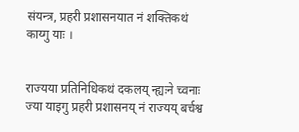संयन्त्र, प्रहरी प्रशासनयात नं शक्तिकथं काय्गु याः ।


राज्यया प्रतिनिधिकथं दकलय् न्ह्यःने च्वनाः ज्या याइगु प्रहरी प्रशासनय् नं राज्यय् बर्चश्व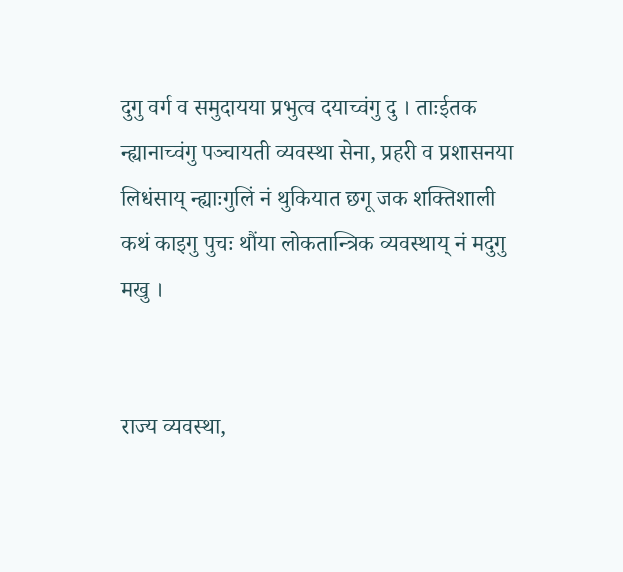दुगु वर्ग व समुदायया प्रभुत्व दयाच्वंगु दु । ताःईतक न्ह्यानाच्वंगु पञ्चायती व्यवस्था सेना, प्रहरी व प्रशासनया लिधंसाय् न्ह्याःगुलिं नं थुकियात छगू जक शक्तिशाली कथं काइगु पुचः थौंया लोकतान्त्रिक व्यवस्थाय् नं मदुगु मखु ।


राज्य व्यवस्था,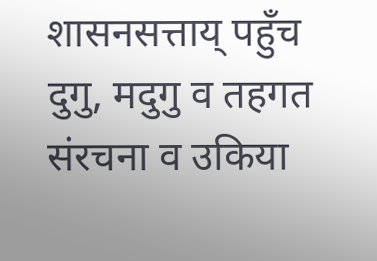शासनसत्ताय् पहुँच दुगु, मदुगु व तहगत संरचना व उकिया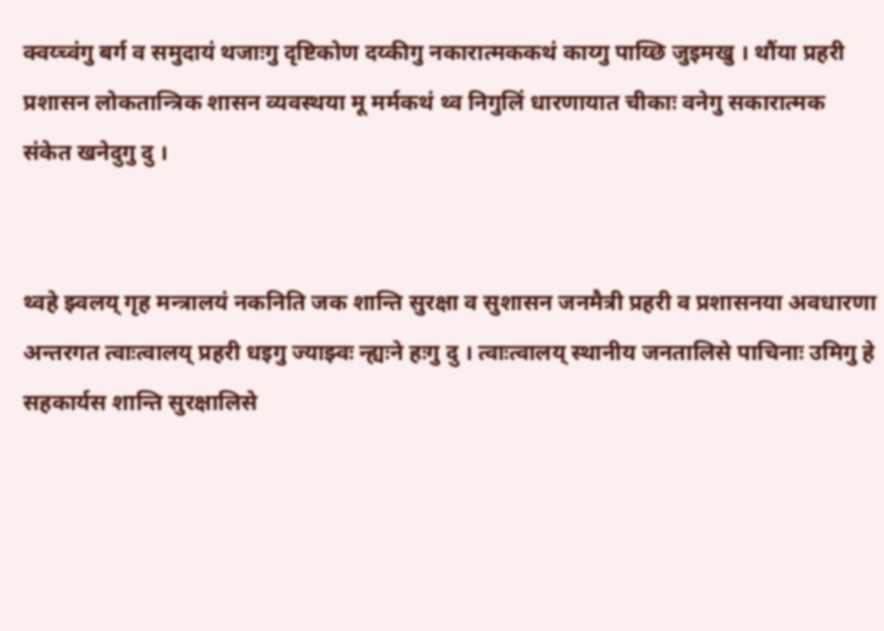क्वय्च्वंगु बर्ग व समुदायं थजाःगु दृष्टिकोण दय्कीगु नकारात्मककथं काय्गु पाय्छि जुइमखु । थौंया प्रहरी प्रशासन लोकतान्त्रिक शासन व्यवस्थया मू मर्मकथं थ्व निगुलिं धारणायात चीकाः वनेगु सकारात्मक संकेत खनेदुगु दु ।


थ्वहे झ्वलय् गृह मन्त्रालयं नकनिति जक शान्ति सुरक्षा व सुशासन जनमैत्री प्रहरी व प्रशासनया अवधारणा अन्तरगत त्वाःत्वालय् प्रहरी धइगु ज्याझ्वः न्ह्यःने हःगु दु । त्वाःत्वालय् स्थानीय जनतालिसे पाचिनाः उमिगु हे सहकार्यस शान्ति सुरक्षालिसे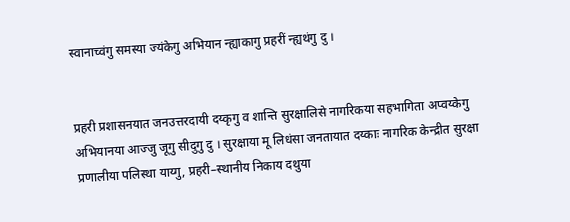स्वानाच्वंगु समस्या ज्यंकेगु अभियान न्ह्याकागु प्रहरीं न्ह्यथंगु दु ।


प्रहरी प्रशासनयात जनउत्तरदायी दय्कृगु व शान्ति सुरक्षालिसे नागरिकया सहभागिता अप्वय्केगु अभियानया आज्जु जूगु सीदुगु दु । सुरक्षाया मू लिधंसा जनतायात दय्काः नागरिक केन्द्रीत सुरक्षा प्रणालीया पलिस्था याय्गु, प्रहरी–स्थानीय निकाय दथुया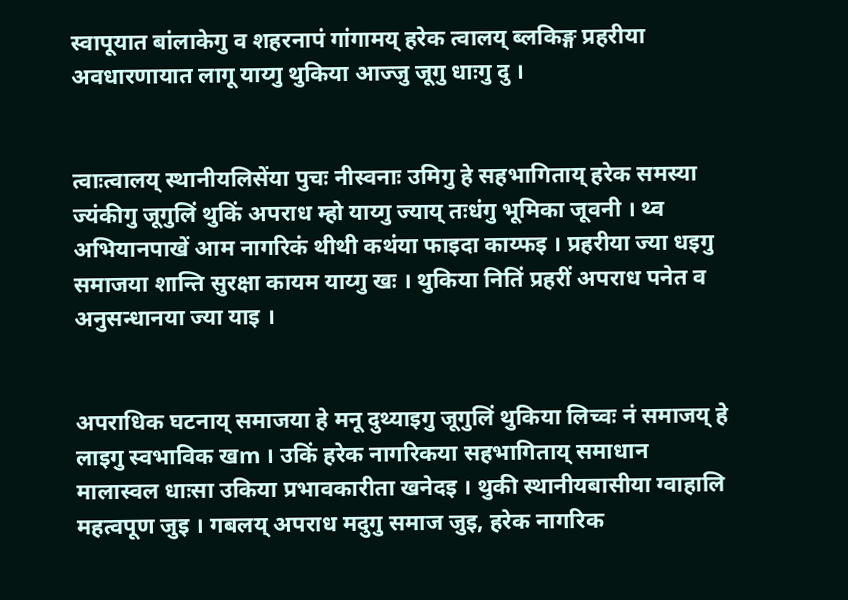स्वापूयात बांलाकेगु व शहरनापं गांगामय् हरेक त्वालय् ब्लकिङ्ग प्रहरीया अवधारणायात लागू याय्गु थुकिया आज्जु जूगु धाःगु दु ।


त्वाःत्वालय् स्थानीयलिसेंया पुचः नीस्वनाः उमिगु हे सहभागिताय् हरेक समस्या ज्यंकीगु जूगुलिं थुकिं अपराध म्हो याय्गु ज्याय् तःधंगु भूमिका जूवनी । थ्व अभियानपाखें आम नागरिकं थीथी कथंया फाइदा काय्फइ । प्रहरीया ज्या धइगु समाजया शान्ति सुरक्षा कायम याय्गु खः । थुकिया नितिं प्रहरीं अपराध पनेत व अनुसन्धानया ज्या याइ ।


अपराधिक घटनाय् समाजया हे मनू दुथ्याइगु जूगुलिं थुकिया लिच्वः नं समाजय् हे लाइगु स्वभाविक खm । उकिं हरेक नागरिकया सहभागिताय् समाधान मालास्वल धाःसा उकिया प्रभावकारीता खनेदइ । थुकी स्थानीयबासीया ग्वाहालि महत्वपूण जुइ । गबलय् अपराध मदुगु समाज जुइ, हरेक नागरिक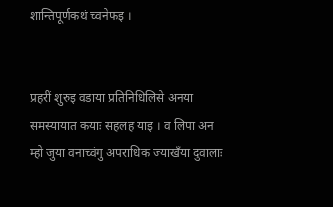शान्तिपूर्णकथं च्वनेफइ ।


प्रहरीं शुरुइ वडाया प्रतिनिधिलिसे अनया समस्यायात कयाः सहलह याइ । व लिपा अन म्हो जुया वनाच्वंगु अपराधिक ज्याखँया दुवालाः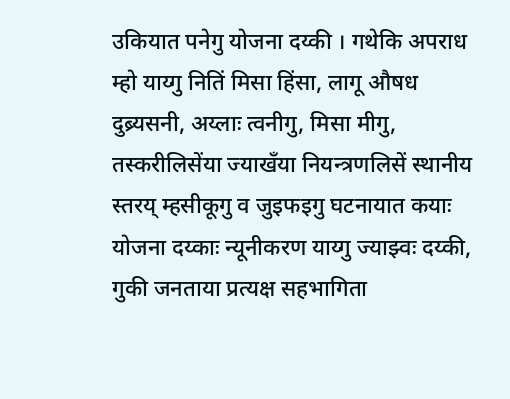उकियात पनेगु योजना दय्की । गथेकि अपराध म्हो याय्गु नितिं मिसा हिंसा, लागू औषध दुब्र्यसनी, अय्लाः त्वनीगु, मिसा मीगु, तस्करीलिसेंया ज्याखँया नियन्त्रणलिसें स्थानीय स्तरय् म्हसीकूगु व जुइफइगु घटनायात कयाः योजना दय्काः न्यूनीकरण याय्गु ज्याझ्वः दय्की, गुकी जनताया प्रत्यक्ष सहभागिता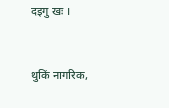दइगु खः ।


थुकिं नागरिक,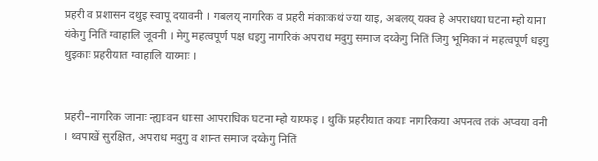प्रहरी व प्रशासन दथुइ स्वापू दयावनी । गबलय् नागरिक व प्रहरी मंकाःकथं ज्या याइ, अबलय् यक्व हे अपराधया घटना म्हो याना यंकेगु नितिं ग्वाहालि जूवनी । मेगु महत्वपूर्ण पक्ष धइगु नागरिकं अपराध मदुगु समाज दय्केगु नितिं जिगु भूमिका नं महत्वपूर्ण धइगु थुइकाः प्रहरीयात ग्वाहालि याय्माः ।


प्रहरी–नागरिक जानाः न्ह्याःवन धाःसा आपराधिक घटना म्हो याय्फइ । थुकिं प्रहरीयात कयाः नागरिकया अपनत्व तकं अप्वया वनी । थ्वपाखें सुरक्षित, अपराध मदुगु व शान्त समाज दय्केगु नितिं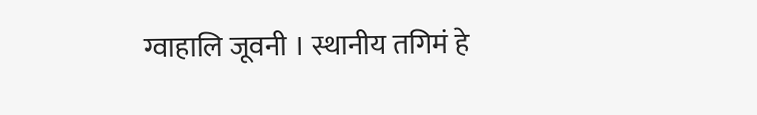ग्वाहालि जूवनी । स्थानीय तगिमं हे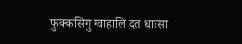फुक्कसिगु ग्वाहालि दत धाःसा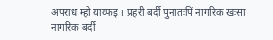अपराध म्हो याय्फइ । प्रहरी बर्दी पुनातःपिं नागरिक खःसा नागरिक बर्दी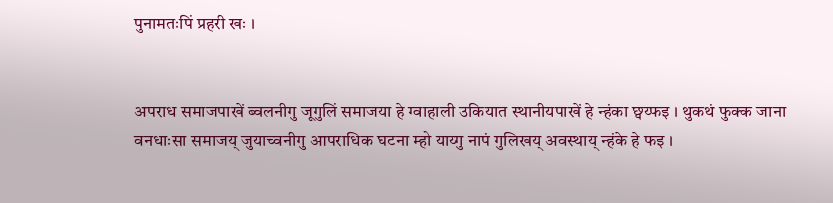पुनामतःपिं प्रहरी खः ।


अपराध समाजपाखें ब्वलनीगु जूगुलिं समाजया हे ग्वाहाली उकियात स्थानीयपाखें हे न्हंका छ्वय्फइ । थुकथं फुक्क जाना वनधाःसा समाजय् जुयाच्वनीगु आपराधिक घटना म्हो याय्गु नापं गुलिखय् अवस्थाय् न्हंके हे फइ ।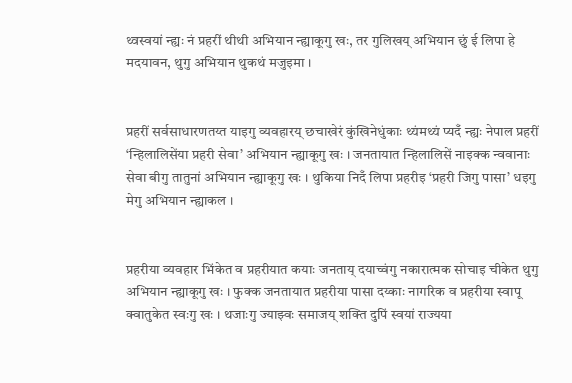थ्वस्वयां न्ह्यः नं प्रहरीं थीथी अभियान न्ह्याकूगु खः, तर गुलिखय् अभियान छुं ई लिपा हे मदयावन, थुगु अभियान थुकथं मजुइमा ।


प्रहरीं सर्वसाधारणतय्त याइगु व्यवहारय् छचाखेरं कुंखिनेधुंकाः थ्यंमथ्यं प्यदँ न्ह्यः नेपाल प्रहरीं ‘न्हिलालिसेंया प्रहरी सेवा’ अभियान न्ह्याकूगु खः । जनतायात न्हिलालिसें नाइक्क न्ववानाः सेवा बीगु तातुनां अभियान न्ह्याकूगु खः । थुकिया निदँ लिपा प्रहरीइ ‘प्रहरी जिगु पासा’ धइगु मेगु अभियान न्ह्याकल ।


प्रहरीया व्यवहार भिंकेत व प्रहरीयात कयाः जनताय् दयाच्वंगु नकारात्मक सोचाइ चीकेत थुगु अभियान न्ह्याकूगु खः । फुक्क जनतायात प्रहरीया पासा दय्काः नागरिक व प्रहरीया स्वापू क्वातुकेत स्वःगु खः । थजाःगु ज्याझ्वः समाजय् शक्ति दुपिं स्वयां राज्यया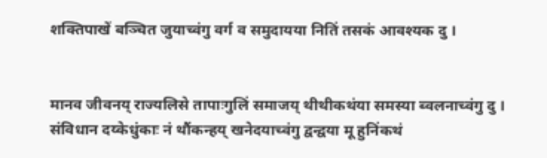शक्तिपाखें बञ्चित जुयाच्वंगु वर्ग व समुदायया नितिं तसकं आवश्यक दु ।


मानव जीवनय् राज्यलिसे तापाःगुलिं समाजय् थीथीकथंया समस्या ब्वलनाच्वंगु दु । संविधान दय्केधुंकाः नं थौंकन्हय् खनेदयाच्वंगु द्वन्द्वया मू हुनिंकथं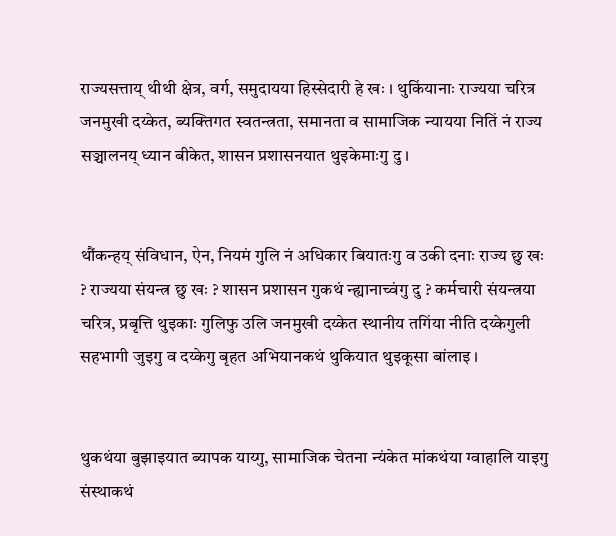राज्यसत्ताय् थीथी क्षेत्र, वर्ग, समुदायया हिस्सेदारी हे खः । थुकिंयानाः राज्यया चरित्र जनमुखी दय्केत, ब्यक्तिगत स्वतन्त्रता, समानता व सामाजिक न्यायया नितिं नं राज्य सञ्चालनय् ध्यान बीकेत, शासन प्रशासनयात थुइकेमाःगु दु ।


थौंकन्हय् संविधान, ऐन, नियमं गुलि नं अधिकार बियातःगु व उकी दनाः राज्य छु खः ? राज्यया संयन्त्र छु खः ? शासन प्रशासन गुकथं न्ह्यानाच्वंगु दु ? कर्मचारी संयन्त्रया चरित्र, प्रबृत्ति थुइकाः गुलिफु उलि जनमुखी दय्केत स्थानीय तगिंया नीति दय्केगुली सहभागी जुइगु व दय्केगु बृहत अभियानकथं थुकियात थुइकूसा बांलाइ ।


थुकथंया बुझाइयात ब्यापक याय्गु, सामाजिक चेतना न्यंकेत मांकथंया ग्वाहालि याइगु संस्थाकथं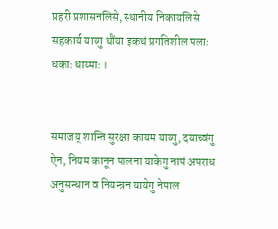प्रहरी प्रशासनलिसे, स्थानीय निकायलिसे सहकार्य याय्गु थौंया इकथं प्रगतिशील पलाः धकाः धाय्माः ।


समाजय् शान्ति सुरक्षा कायम याय्गु, दयाच्वंगु ऐन, नियम कानून पालना याकेगु नापं अपराध अनुसन्धान व नियन्त्रन यायेगु नेपाल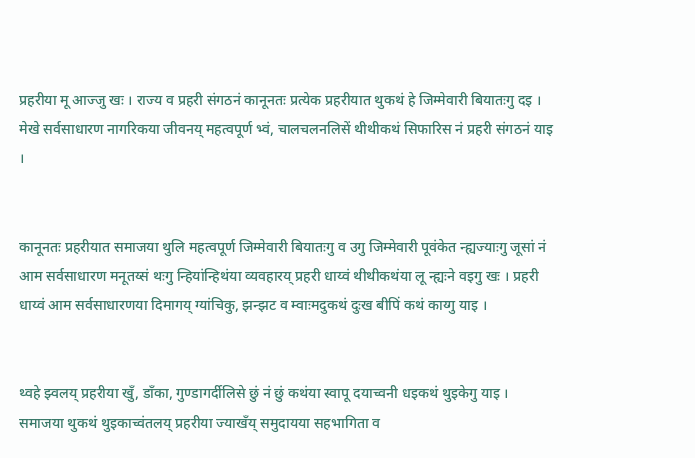प्रहरीया मू आज्जु खः । राज्य व प्रहरी संगठनं कानूनतः प्रत्येक प्रहरीयात थुकथं हे जिम्मेवारी बियातःगु दइ । मेखे सर्वसाधारण नागरिकया जीवनय् महत्वपूर्ण भ्वं, चालचलनलिसें थीथीकथं सिफारिस नं प्रहरी संगठनं याइ ।


कानूनतः प्रहरीयात समाजया थुलि महत्वपूर्ण जिम्मेवारी बियातःगु व उगु जिम्मेवारी पूवंकेत न्ह्यज्याःगु जूसां नं आम सर्वसाधारण मनूतय्सं थःगु न्हियांन्हिथंया व्यवहारय् प्रहरी धाय्वं थीथीकथंया लू न्ह्यःने वइगु खः । प्रहरी धाय्वं आम सर्वसाधारणया दिमागय् ग्यांचिकु, झन्झट व म्वाःमदुकथं दुःख बीपिं कथं काय्गु याइ ।


थ्वहे झ्वलय् प्रहरीया खुँ, डाँका, गुण्डागर्दीलिसे छुं नं छुं कथंया स्वापू दयाच्वनी धइकथं थुइकेगु याइ । समाजया थुकथं थुइकाच्वंतलय् प्रहरीया ज्याखँय् समुदायया सहभागिता व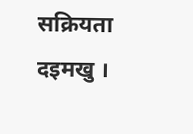सक्रियता दइमखु ।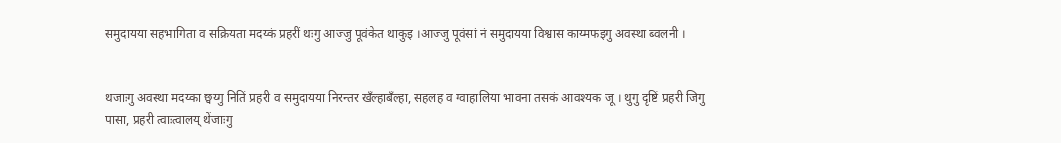समुदायया सहभागिता व सक्रियता मदय्कं प्रहरीं थःगु आज्जु पूवंकेत थाकुइ ।आज्जु पूवंसां नं समुदायया विश्वास काय्मफइगु अवस्था ब्वलनी ।


थजाःगु अवस्था मदय्का छ्वय्गु नितिं प्रहरी व समुदायया निरन्तर खँल्हाबँल्हा, सहलह व ग्वाहालिया भावना तसकं आवश्यक जू । थुगु दृष्टिं प्रहरी जिगु पासा, प्रहरी त्वाःत्वालय् थेंजाःगु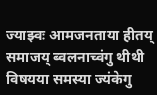ज्याझ्वः आमजनताया हीतय् समाजय् ब्वलनाच्वंगु थीथी विषयया समस्या ज्यंकेगु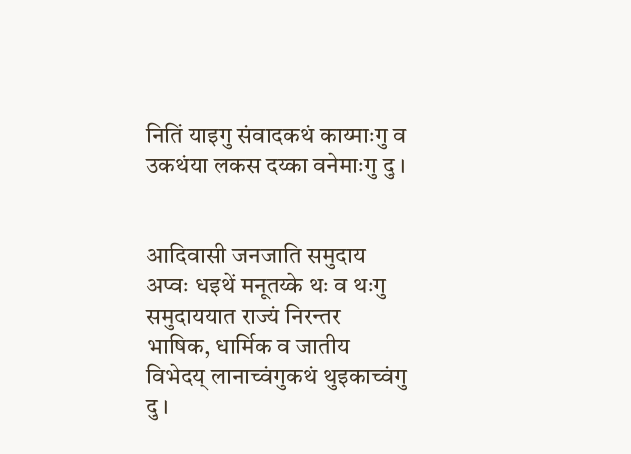नितिं याइगु संवादकथं काय्माःगु व उकथंया लकस दय्का वनेमाःगु दु ।


आदिवासी जनजाति समुदाय अप्वः धइथें मनूतय्के थः व थःगु समुदाययात राज्यं निरन्तर भाषिक, धार्मिक व जातीय विभेदय् लानाच्वंगुकथं थुइकाच्वंगु दु ।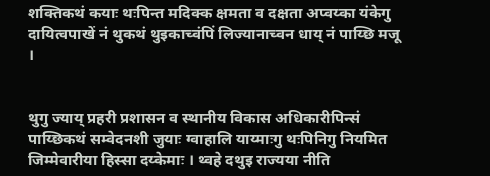शक्तिकथं कयाः थःपिन्त मदिक्क क्षमता व दक्षता अप्वय्का यंकेगु दायित्वपाखें नं थुकथं थुइकाच्वंपिं लिज्यानाच्वन धाय् नं पाय्छि मजू ।


थुगु ज्याय् प्रहरी प्रशासन व स्थानीय विकास अधिकारीपिन्सं पाय्छिकथं सम्वेदनशी जुयाः ग्वाहालि याय्माःगु थःपिनिगु नियमित जिम्मेवारीया हिस्सा दय्केमाः । थ्वहे दथुइ राज्यया नीति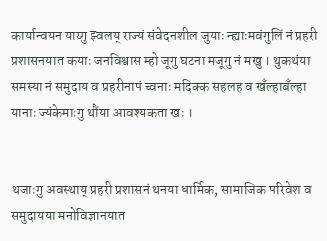कार्यान्वयन याय्गु झ्वलय् राज्यं संवेदनशील जुयाः न्ह्याःमवंगुलिं नं प्रहरी प्रशासनयात कयाः जनविश्वास म्हो जूगु घटना मजूगु नं मखु । थुकथंया समस्या नं समुदाय व प्रहरीनापं च्वनाः मदिक्क सहलह व खँल्हाबँल्हा यानाः ज्यंकेमाःगु थौंया आवश्यकता खः ।


थजाःगु अवस्थाय् प्रहरी प्रशासनं थनया धार्मिक, सामाजिक परिवेश व समुदायया मनोविज्ञानयात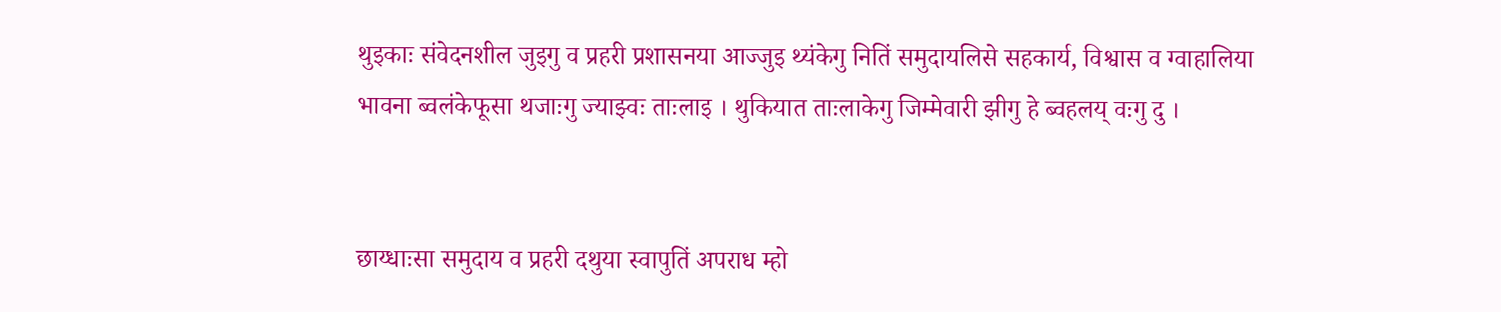थुइकाः संवेदनशील जुइगु व प्रहरी प्रशासनया आज्जुइ थ्यंकेगु नितिं समुदायलिसे सहकार्य, विश्वास व ग्वाहालिया भावना ब्वलंकेफूसा थजाःगु ज्याझ्वः ताःलाइ । थुकियात ताःलाकेगु जिम्मेवारी झीगु हे ब्वहलय् वःगु दु ।


छाय्धाःसा समुदाय व प्रहरी दथुया स्वापुतिं अपराध म्हो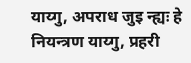याय्गु, अपराध जुइ न्ह्यः हे नियन्त्रण याय्गु, प्रहरी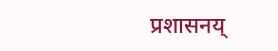प्रशासनय्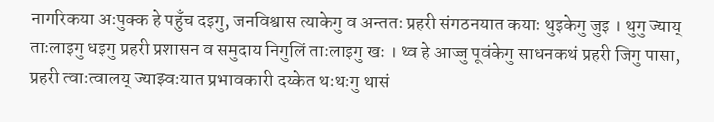नागरिकया अःपुक्क हे पहुँच दइगु, जनविश्वास त्याकेगु व अन्ततः प्रहरी संगठनयात कयाः थुइकेगु जुइ । थुगु ज्याय् ताःलाइगु धइगु प्रहरी प्रशासन व समुदाय निगुलिं ताःलाइगु खः । थ्व हे आज्जु पूवंकेगु साधनकथं प्रहरी जिगु पासा, प्रहरी त्वाःत्वालय् ज्याझ्वःयात प्रभावकारी दय्केत थःथःगु थासं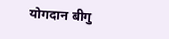योगदान बीगु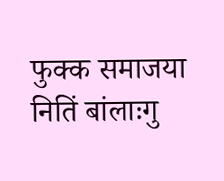फुक्क समाजया नितिं बांलाःगु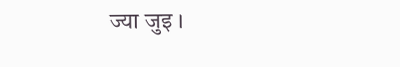ज्या जुइ ।